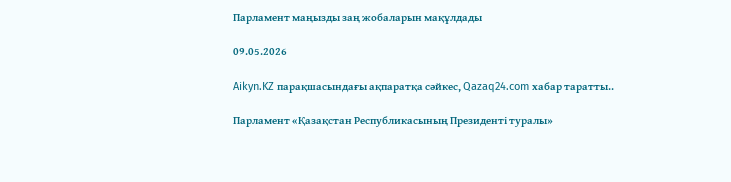Парламент маңызды заң жобаларын мақұлдады

09.05.2026

Aikyn.KZ парақшасындағы ақпаратқа сәйкес, Qazaq24.com хабар таратты..

Парламент «Қазақстан Республикасының Президенті туралы»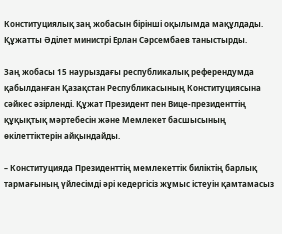Конституциялық заң жобасын бірінші оқылымда мақұлдады. Құжатты Әділет министрі Ерлан Сәрсембаев таныстырды.

Заң жобасы 15 наурыздағы республикалық референдумда қабылданған Қазақстан Республикасының Конституциясына сәйкес әзірленді. Құжат Президент пен Вице-президенттің құқықтық мәртебесін және Мемлекет басшысының өкілеттіктерін айқындайды.

– Конституцияда Президенттің мемлекеттік биліктің барлық тармағының үйлесімді әрі кедергісіз жұмыс істеуін қамтамасыз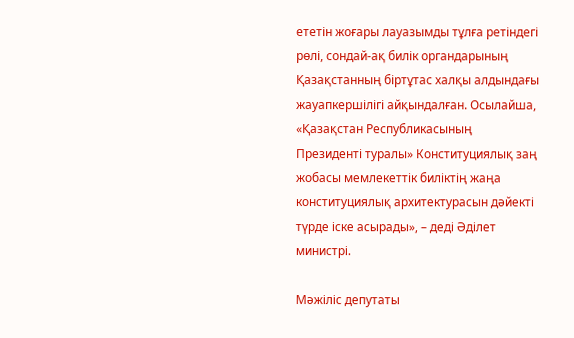ететін жоғары лауазымды тұлға ретіндегі рөлі, сондай-ақ билік органдарының Қазақстанның біртұтас халқы алдындағы жауапкершілігі айқындалған. Осылайша, «Қазақстан Республикасының Президенті туралы» Конституциялық заң жобасы мемлекеттік биліктің жаңа конституциялық архитектурасын дәйекті түрде іске асырады», – деді Әділет министрі.

Мәжіліс депутаты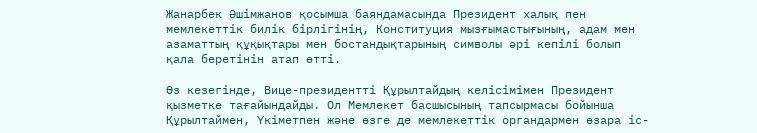Жанарбек Әшімжанов қосымша баяндамасында Президент халық пен мемлекеттік билік бірлігінің, Конституция мызғымастығының, адам мен азаматтың құқықтары мен бостандықтарының символы әрі кепілі болып қала беретінін атап өтті.

Өз кезегінде, Вице-президентті Құрылтайдың келісімімен Президент қызметке тағайындайды. Ол Мемлекет басшысының тапсырмасы бойынша Құрылтаймен, Үкіметпен және өзге де мемлекеттік органдармен өзара іс-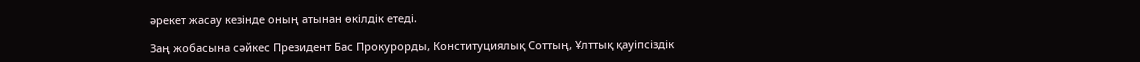әрекет жасау кезінде оның атынан өкілдік етеді.

Заң жобасына сәйкес Президент Бас Прокурорды, Конституциялық Соттың, Ұлттық қауіпсіздік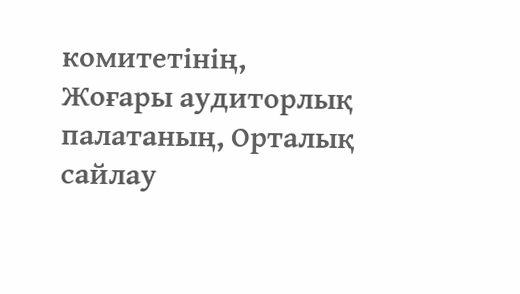комитетінің, Жоғары аудиторлық палатаның, Орталық сайлау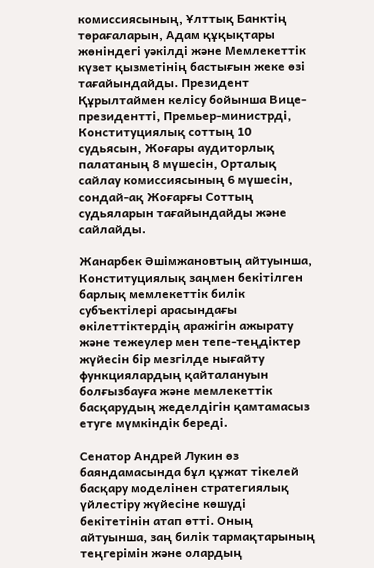комиссиясының, Ұлттық Банктің төрағаларын, Адам құқықтары жөніндегі уәкілді және Мемлекеттік күзет қызметінің бастығын жеке өзі тағайындайды. Президент Құрылтаймен келісу бойынша Вице-президентті, Премьер-министрді, Конституциялық соттың 10 судьясын, Жоғары аудиторлық палатаның 8 мүшесін, Орталық сайлау комиссиясының 6 мүшесін, сондай-ақ Жоғарғы Соттың судьяларын тағайындайды және сайлайды.

Жанарбек Әшімжановтың айтуынша, Конституциялық заңмен бекітілген барлық мемлекеттік билік субъектілері арасындағы өкілеттіктердің аражігін ажырату және тежеулер мен тепе-теңдіктер жүйесін бір мезгілде нығайту функциялардың қайталануын болғызбауға және мемлекеттік басқарудың жеделдігін қамтамасыз етуге мүмкіндік береді.

Сенатор Андрей Лукин өз баяндамасында бұл құжат тікелей басқару моделінен стратегиялық үйлестіру жүйесіне көшуді бекітетінін атап өтті. Оның айтуынша, заң билік тармақтарының теңгерімін және олардың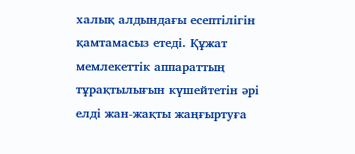халық алдындағы есептілігін қамтамасыз етеді. Құжат мемлекеттік аппараттың тұрақтылығын күшейтетін әрі елді жан-жақты жаңғыртуға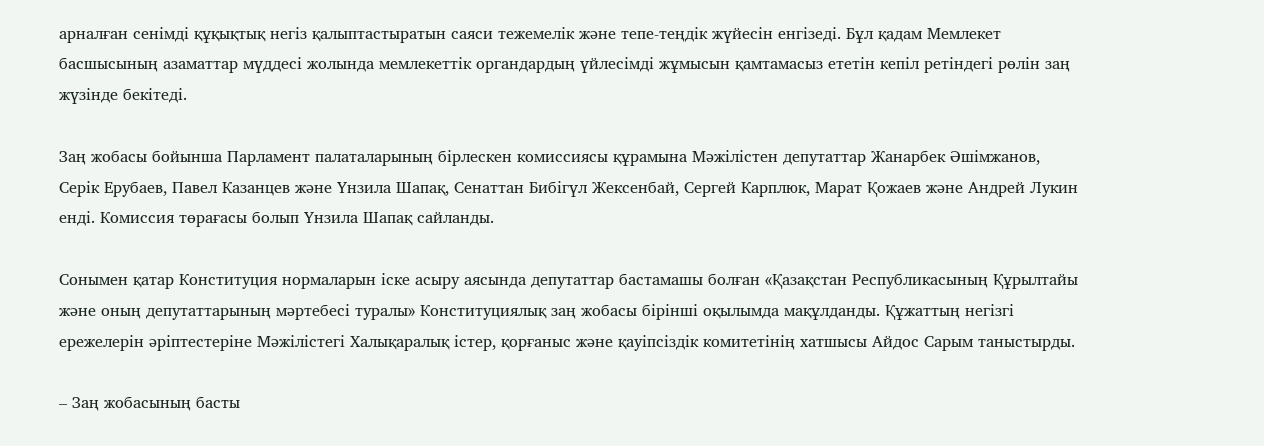арналған сенімді құқықтық негіз қалыптастыратын саяси тежемелік және тепе-теңдік жүйесін енгізеді. Бұл қадам Мемлекет басшысының азаматтар мүддесі жолында мемлекеттік органдардың үйлесімді жұмысын қамтамасыз ететін кепіл ретіндегі рөлін заң жүзінде бекітеді.

Заң жобасы бойынша Парламент палаталарының бірлескен комиссиясы құрамына Мәжілістен депутаттар Жанарбек Әшімжанов, Серік Ерубаев, Павел Казанцев және Үнзила Шапақ, Сенаттан Бибігүл Жексенбай, Сергей Карплюк, Марат Қожаев және Андрей Лукин енді. Комиссия төрағасы болып Үнзила Шапақ сайланды.

Сонымен қатар Конституция нормаларын іске асыру аясында депутаттар бастамашы болған «Қазақстан Республикасының Құрылтайы және оның депутаттарының мәртебесі туралы» Конституциялық заң жобасы бірінші оқылымда мақұлданды. Құжаттың негізгі ережелерін әріптестеріне Мәжілістегі Халықаралық істер, қорғаныс және қауіпсіздік комитетінің хатшысы Айдос Сарым таныстырды.

– Заң жобасының басты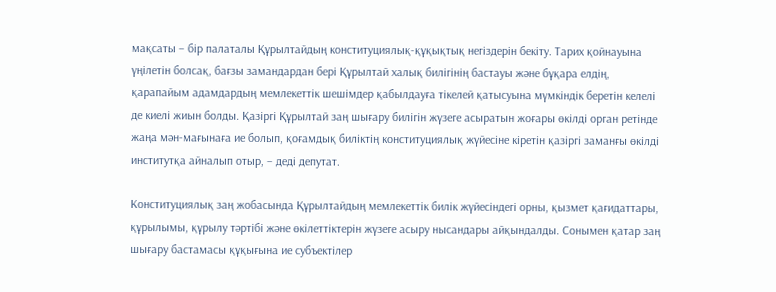мақсаты – бір палаталы Құрылтайдың конституциялық-құқықтық негіздерін бекіту. Тарих қойнауына үңілетін болсақ, бағзы замандардан бері Құрылтай халық билігінің бастауы және бұқара елдің, қарапайым адамдардың мемлекеттік шешімдер қабылдауға тікелей қатысуына мүмкіндік беретін келелі де киелі жиын болды. Қазіргі Құрылтай заң шығару билігін жүзеге асыратын жоғары өкілді орган ретінде жаңа мән-мағынаға ие болып, қоғамдық биліктің конституциялық жүйесіне кіретін қазіргі заманғы өкілді институтқа айналып отыр, – деді депутат.

Конституциялық заң жобасында Құрылтайдың мемлекеттік билік жүйесіндегі орны, қызмет қағидаттары, құрылымы, құрылу тәртібі және өкілеттіктерін жүзеге асыру нысандары айқындалды. Сонымен қатар заң шығару бастамасы құқығына ие субъектілер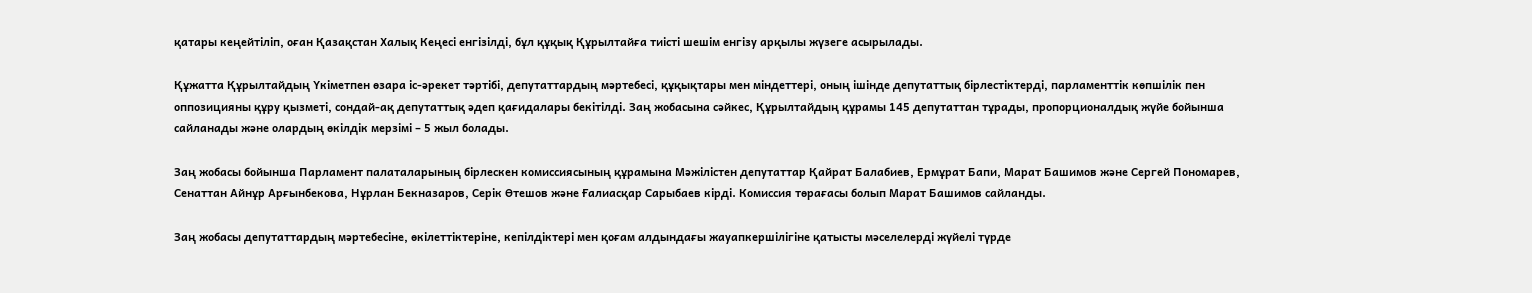қатары кеңейтіліп, оған Қазақстан Халық Кеңесі енгізілді, бұл құқық Құрылтайға тиісті шешім енгізу арқылы жүзеге асырылады.

Құжатта Құрылтайдың Үкіметпен өзара іс-әрекет тәртібі, депутаттардың мәртебесі, құқықтары мен міндеттері, оның ішінде депутаттық бірлестіктерді, парламенттік көпшілік пен оппозицияны құру қызметі, сондай-ақ депутаттық әдеп қағидалары бекітілді. Заң жобасына сәйкес, Құрылтайдың құрамы 145 депутаттан тұрады, пропорционалдық жүйе бойынша сайланады және олардың өкілдік мерзімі – 5 жыл болады.

Заң жобасы бойынша Парламент палаталарының бірлескен комиссиясының құрамына Мәжілістен депутаттар Қайрат Балабиев, Ермұрат Бапи, Марат Башимов және Сергей Пономарев, Сенаттан Айнұр Арғынбекова, Нұрлан Бекназаров, Серік Өтешов және Ғалиасқар Сарыбаев кірді. Комиссия төрағасы болып Марат Башимов сайланды.

Заң жобасы депутаттардың мәртебесіне, өкілеттіктеріне, кепілдіктері мен қоғам алдындағы жауапкершілігіне қатысты мәселелерді жүйелі түрде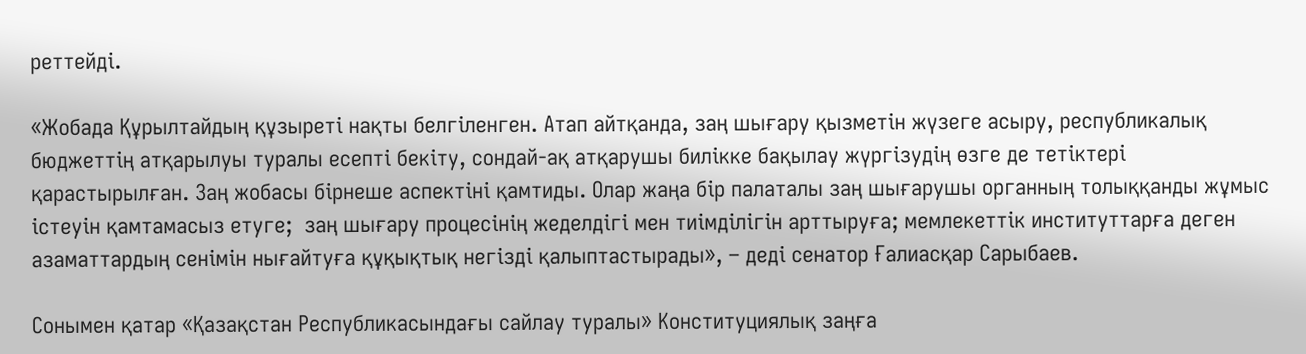реттейді.

«Жобада Құрылтайдың құзыреті нақты белгіленген. Атап айтқанда, заң шығару қызметін жүзеге асыру, республикалық бюджеттің атқарылуы туралы есепті бекіту, сондай-ақ атқарушы билікке бақылау жүргізудің өзге де тетіктері қарастырылған. Заң жобасы бірнеше аспектіні қамтиды. Олар жаңа бір палаталы заң шығарушы органның толыққанды жұмыс істеуін қамтамасыз етуге;  заң шығару процесінің жеделдігі мен тиімділігін арттыруға; мемлекеттік институттарға деген азаматтардың сенімін нығайтуға құқықтық негізді қалыптастырады», – деді сенатор Ғалиасқар Сарыбаев.

Сонымен қатар «Қазақстан Республикасындағы сайлау туралы» Конституциялық заңға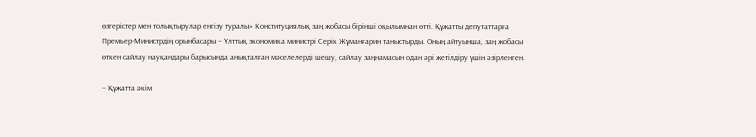өзгерістер мен толықтырулар енгізу туралы» Конституциялық заң жобасы бірінші оқылымнан өтті. Құжатты депутаттарға Премьер-Министрдің орынбасары – Ұлттық экономика министрі Серік Жұманғарин таныстырды. Оның айтуынша, заң жобасы өткен сайлау науқандары барысында анықталған мәселелерді шешу, сайлау заңнамасын одан әрі жетілдіру үшін әзірленген.

– Құжатта әкім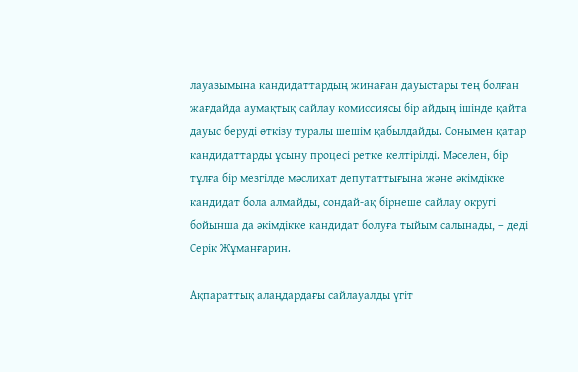лауазымына кандидаттардың жинаған дауыстары тең болған жағдайда аумақтық сайлау комиссиясы бір айдың ішінде қайта дауыс беруді өткізу туралы шешім қабылдайды. Сонымен қатар кандидаттарды ұсыну процесі ретке келтірілді. Мәселен, бір тұлға бір мезгілде мәслихат депутаттығына және әкімдікке кандидат бола алмайды, сондай-ақ бірнеше сайлау округі бойынша да әкімдікке кандидат болуға тыйым салынады, – деді Серік Жұманғарин.

Ақпараттық алаңдардағы сайлауалды үгіт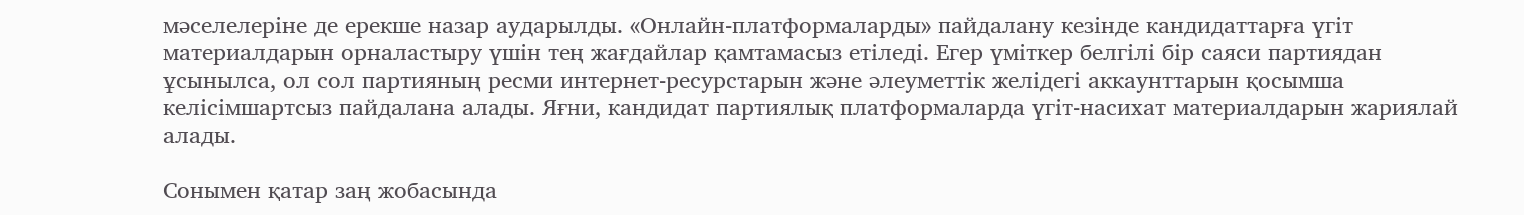мәселелеріне де ерекше назар аударылды. «Онлайн-платформаларды» пайдалану кезінде кандидаттарға үгіт материалдарын орналастыру үшін тең жағдайлар қамтамасыз етіледі. Егер үміткер белгілі бір саяси партиядан ұсынылса, ол сол партияның ресми интернет-ресурстарын және әлеуметтік желідегі аккаунттарын қосымша келісімшартсыз пайдалана алады. Яғни, кандидат партиялық платформаларда үгіт-насихат материалдарын жариялай алады.

Сонымен қатар заң жобасында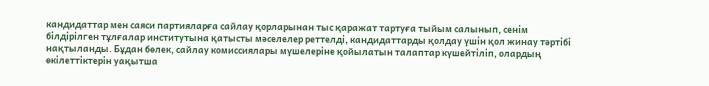кандидаттар мен саяси партияларға сайлау қорларынан тыс қаражат тартуға тыйым салынып, сенім білдірілген тұлғалар институтына қатысты мәселелер реттелді, кандидаттарды қолдау үшін қол жинау тәртібі нақтыланды. Бұдан бөлек, сайлау комиссиялары мүшелеріне қойылатын талаптар күшейтіліп, олардың өкілеттіктерін уақытша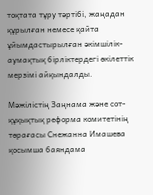тоқтата тұру тәртібі, жаңадан құрылған немесе қайта ұйымдастырылған әкімшілік-аумақтық бірліктердегі өкілеттік мерзімі айқындалды.

Мәжілістің Заңнама және сот-құқықтық реформа комитетінің төрағасы Снежанна Имашева қосымша баяндама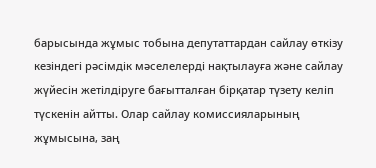барысында жұмыс тобына депутаттардан сайлау өткізу кезіндегі рәсімдік мәселелерді нақтылауға және сайлау жүйесін жетілдіруге бағытталған бірқатар түзету келіп түскенін айтты. Олар сайлау комиссияларының жұмысына, заң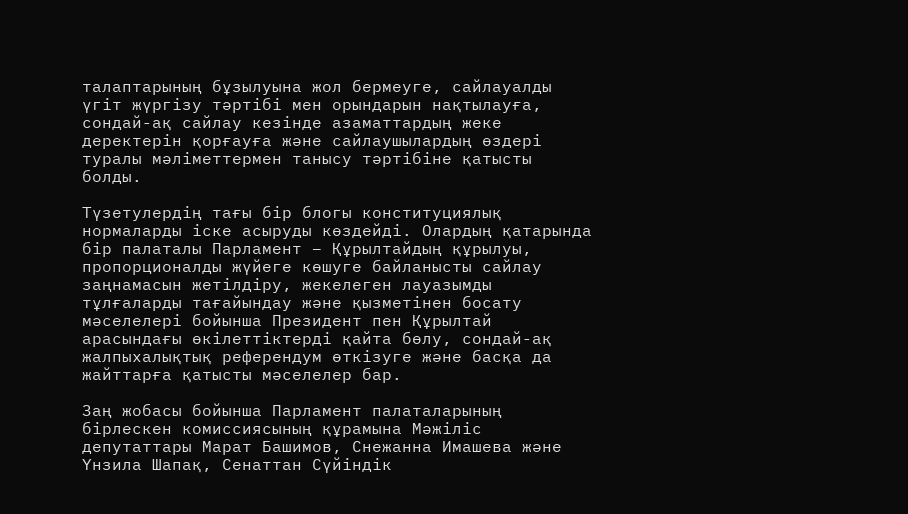талаптарының бұзылуына жол бермеуге, сайлауалды үгіт жүргізу тәртібі мен орындарын нақтылауға, сондай-ақ сайлау кезінде азаматтардың жеке деректерін қорғауға және сайлаушылардың өздері туралы мәліметтермен танысу тәртібіне қатысты болды.

Түзетулердің тағы бір блогы конституциялық нормаларды іске асыруды көздейді. Олардың қатарында бір палаталы Парламент – Құрылтайдың құрылуы, пропорционалды жүйеге көшуге байланысты сайлау заңнамасын жетілдіру, жекелеген лауазымды тұлғаларды тағайындау және қызметінен босату мәселелері бойынша Президент пен Құрылтай арасындағы өкілеттіктерді қайта бөлу, сондай-ақ жалпыхалықтық референдум өткізуге және басқа да жайттарға қатысты мәселелер бар.

Заң жобасы бойынша Парламент палаталарының бірлескен комиссиясының құрамына Мәжіліс депутаттары Марат Башимов, Снежанна Имашева және Үнзила Шапақ, Сенаттан Сүйіндік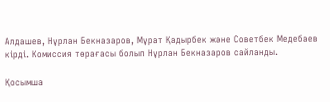Алдашев, Нұрлан Бекназаров, Мұрат Қадырбек және Советбек Медебаев кірді. Комиссия төрағасы болып Нұрлан Бекназаров сайланды.

Қосымша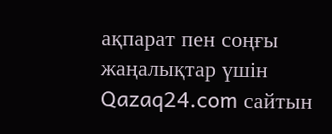ақпарат пен соңғы жаңалықтар үшін Qazaq24.com сайтын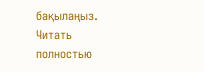бақылаңыз.
Читать полностью